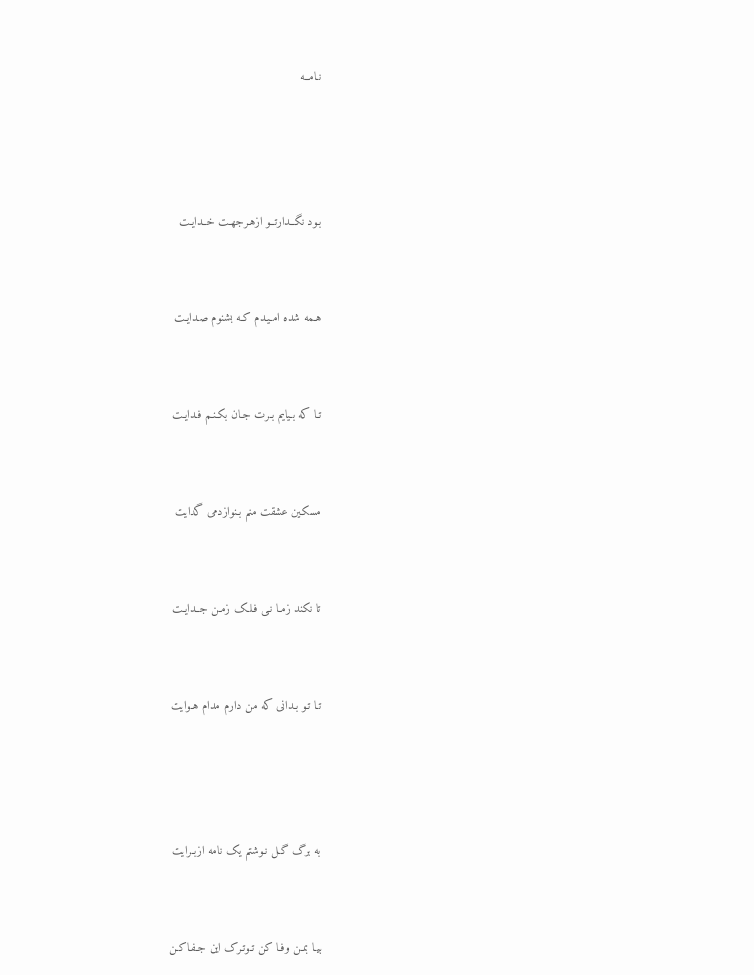نـامــه





بـود نگــدارتــو ازهـرجهـت خــدایـت



هـمه شده امـیـدم کـه بشنوم صـدایـت



تـا که بـیایم بـرت جـان بکـنـم فـدایـت



مسکـین عشقت منم بـنوازدمی گدایت



تا نکند زمـا نـی فـلـک زمـن جــدایـت



تـا تـو بـدانی که من دارم مدام هـوایت





به برگ گـل نـوشتم یک نامه ازبـرایت



بیـا بمـن وفـا کن تـوتـرک این جـفـاکـن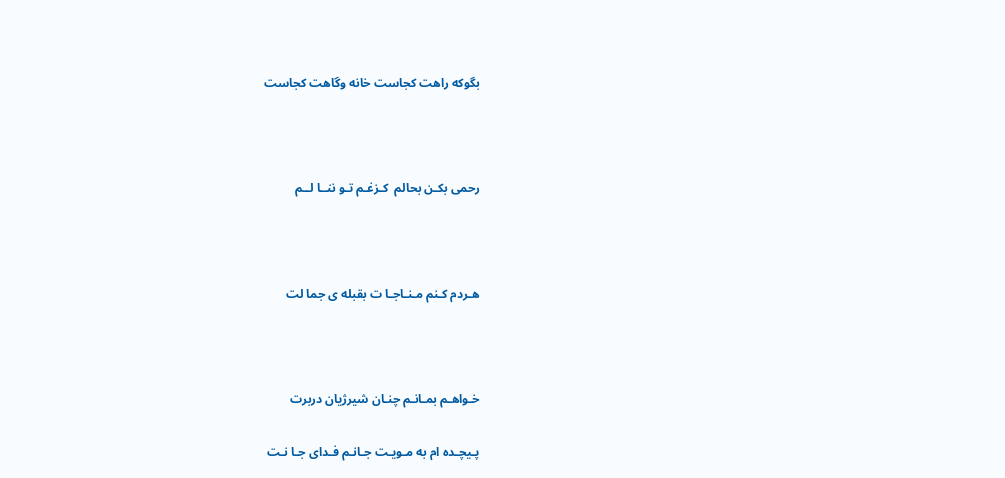بگوکه راهت کجاست خانه وگاهت کجاست



رحمی بکـن بحالم  کـزغـم تـو ننــا لــم



هـردم کـنم مـنـاجـا ت بقبله ی جما لت



خـواهـم بمـانـم چنـان شیرژیان دربرت

پـیچـده ام به مـویـت جـانـم فـدای جـا نـت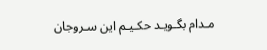مـدام بگـویـد حکـیـم این سـروجان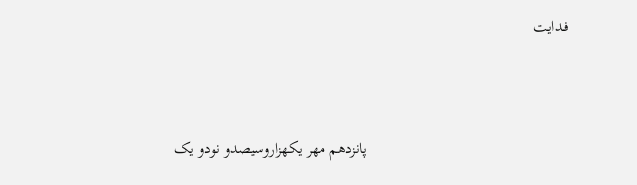فـدایت



                                                  پانزدهم مهر یکهزاروسیصدو نودو یک